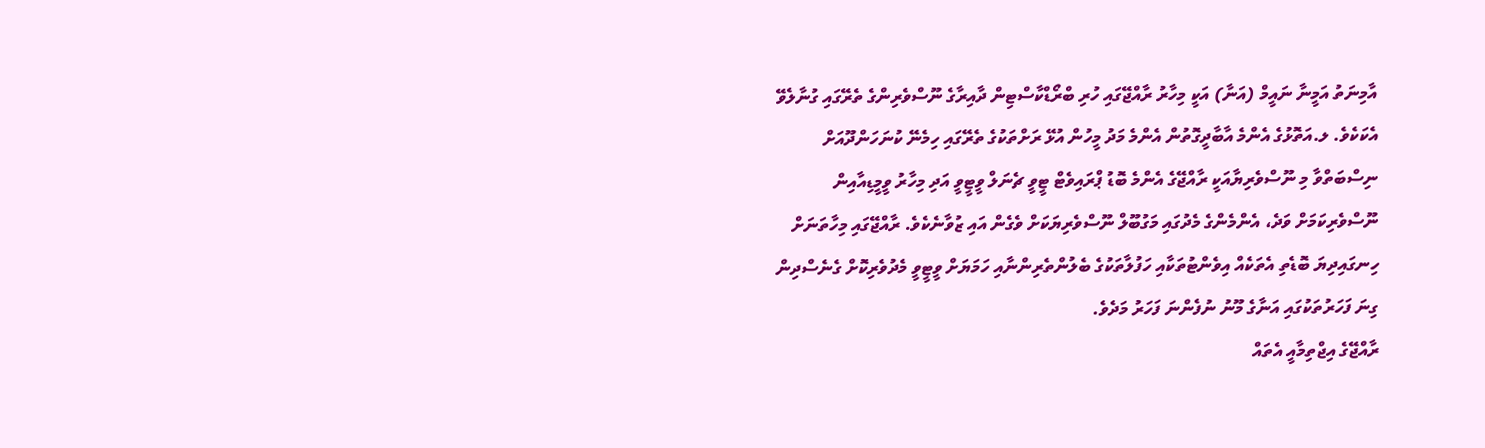އާމިނަތު އަމީނާ ނައީމް (އަނާ) އަކީ މިހާރު ރާއްޖޭގައި ހުރި ބްރޯޑްކާސްޓިން ދާއިރާގެ ނޫސްވެރިންގެ ތެރޭގައި ގުނާލެވޭ އެކަކެވެ. ލ.އަތޮޅުގެ އެންމެ އާބާދީގޮތުން އެންމެ މަދު މީހުން އުޅޭ ރަށްތަކުގެ ތެރޭގައި ހިމެނޭ ކުނަހަންދޫއަށް ނިސްބަތްވާ މި ނޫސްވެރިޔާއަކީ ރާއްޖޭގެ އެންމެ ބޮޑު ޕްރައިވެޓް ޓީވީ ޗެނަލް ވީޓީވީ އަދި މިހާރު ވީމީޑިއާއިން ނޫސްވެރިކަމަށް ވަދެ، އެންމެންގެ މެދުގައި މަގުބޫލް ނޫސްވެރިޔަކަށް ވެގެން އައި ޒުވާނެކެވެ. ރާއްޖޭގައި މިހާތަނަށް ހިނގައިދިޔަ ބޮޑެތި އެތަކެއް އިވެންޓުތަކާއި ހަފުލާތަކުގެ ބެލުންތެރިންނާއި ހަމަޔަށް ވީޓީވީ މެދުވެރިކޮށް ގެނެސްދިން ގިނަ ފަހަރުތަކުގައި އަނާގެ މޫނު ނުފެންނަ ފަހަރު މަދެވެ.
ރާއްޖޭގެ އިޖްތިމާއީ އެތައް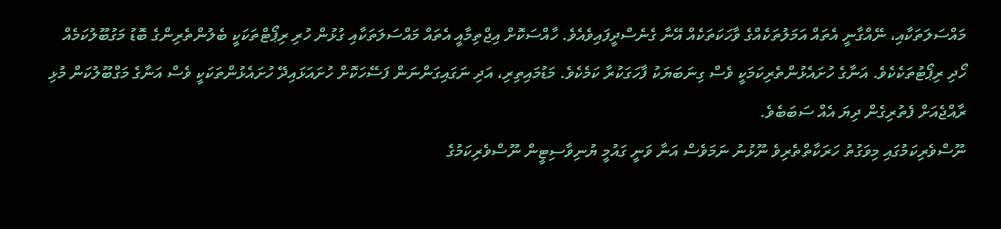މައްސަލަތަކާއި، ނޭއްގާނީ އެތައް އަމަލުތަކެއްގެ ވާހަކަތަކެއް އޭނާ ގެނެސްދީފައިވެއެވެ. ހާއްސަކޮށް އިޖްތިމާއީ އެތައް މައްސަލަތަކާއި ގުޅުން ހުރި ރިޕޯޓްތަކަކީ ބެލުންތެރިންގެ ބޮޑު މަގުބޫލުކަމެއް ހޯދި ރިޕޯޓުތަކެކެވެ. އަނާގެ ހުށައެޅުންތެރިކަމަކީ ވެސް ގިނަބަޔަކު ފާހަގަކުރާ ކަމެކެވެ. މަޑުމައިތިރި، އަދި ނަގައިގަންނަން ފަސޭހަކޮށް ހުށައަޅައިދޭ ހުށައެޅުންތަކަކީ ވެސް އަނާގެ މަގްބޫލުކަން މުޅި ރާއްޖެއަށް ފެތުރިގެން ދިޔަ އެއް ސަބަބެވެ.
ނޫސްވެރިކަމުގައި މިވަގުތު ހަރަކާތްތެރިވެ ނޫޅުނު ނަމަވެސް އަނާ ވަނީ ގައުމީ ޔުނިވާސިޓީން ނޫސްވެރިކަމުގެ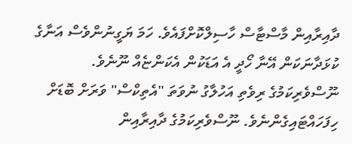ދާއިރާއިން މާސްޓާސް ހާސިލްކޮށްފައެވެ. ހަމަ ޔަގީނުންވެސް އަނާގެ ކުޅަދާނަކަން އޭނާ ހޯދީ އެ އަޑަކުން އެކަންޏެއް ނޫނެވެ. ނޫސްވެރިކަމުގެ ރިވެތި އަހުލާގު ނުވަތަ "އެތިކްސް" ވަރަށް ބޮޑަށް ހިފަހައްޓައިގެންނެވެ. ނޫސްވެރިކަމުގެ ދާއިރާއިން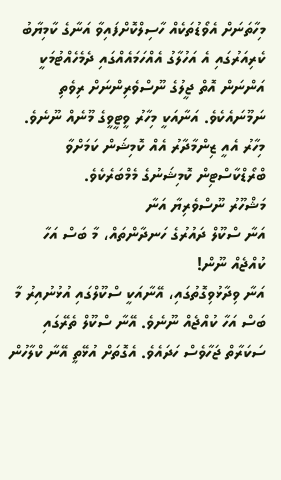މިހާތަނަށް އެވޯޑުތަކެއް ހާސިލްކޮށްފައިވާ އަނާގެ ކާމިޔާބު ކެރިއަރުގައި އެ އަހުލާގު އެއްހަމައެއްގައި ދެމެހެއްޓުމަކީ އަންނަން އޮތް ޖީލުގެ ނޫސްވެރިންނަށް ރިވެތި ނަމޫނައެކެވެ. އަނާއަކީ މިހާރު ވީޓީވީގެ މޫނެއް ނޫނެވެ. މިހާރު އެއީ ޒިންމާދާރު އެއް ކޮމިޝަން ކަމަށްވާ ބްރޯޑްކާސްޓިން ކޮމިޝަނުގެ މެމްބަރެކެވެ.
މަޝްހޫރު ނޫސްވެރިޔާ އަނާ
އަނާ ސްކޫލް ދައުރުގެ ހަނދާންތައް، މާ ބަސް އަހާ ކުއްޖެއް ނޫން!
އަނާ ވިދާޅުވިގޮތުގައި، އޭނާއަކީ ސްކޫލްގައި އުޅުނުއިރު މާ ބަސް އަހާ ކުއްޖެއް ނޫނެވެ. އޭނާ ސްކޫލް ތެރޭގައި ސަކަރާތް ޖަހާވެސް ހަދައެވެ. އެގޮތަށް އުޅޭތީ އޭނާ ކްލާހުން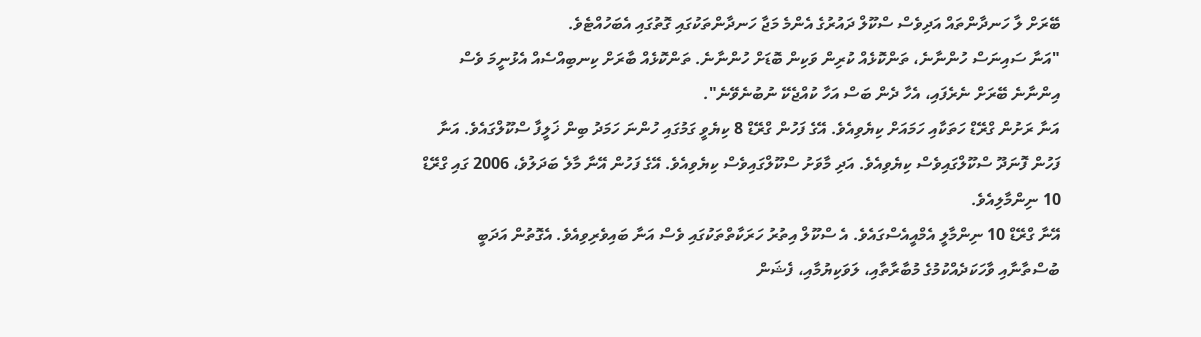ބޭރަށް ލާ ހަނދާންތައް އަދިވެސް ސްކޫލް ދައުރުގެ އެންމެ މަޖާ ހަނދާންތަކުގައި ގޮތުގައި އެބަހުއްޓެވެ.
"އަނާ ސައިނަސް ހުންނާނެ، ތަންކޮޅެއް ކުރިން ވަކިން ބޮޑަށް ހުންނާނެ. ތަންކޮޅެއް ބާރަށް ކިނބިއްސެއް އެޅުނީމަ ވެސް އިންނާނެ ބޭރަށް ނެރެފައި، އެހާ ދެން ބަސް އަހާ ކުއްޖެކޭ ނުބުނެވޭނެ".
އަނާ ރަށުން ގްރޭޑް ހަތަކާއި ހަމައަށް ކިޔެވިއެވެ. އޭގެ ފަހުން ގްރޭޑް 8 ކިޔެވީ ގަމުގައި ހުންނަ ހަމަދު ބިން ޚަލީފާ ސްކޫލްގައެވެ. އަނާ ފަހުން ފޮނަދޫ ސްކޫލްގައިވެސް ކިޔެވިއެވެ. އަދި މާވަށު ސްކޫލްގައިވެސް ކިޔެވިއެވެ. އޭގެ ފަހުން އޭނާ މާލެ ބަދަލުވެ، 2006 ގައި ގްރޭޑް 10 ނިންމާލިއެވެ.
އޭނާ ގްރޭޑް 10 ނިންމާލީ އެމްއީއެސްގައެވެ. އެ ސްކޫލް އިތުރު ހަރަކާތްތަކުގައި ވެސް އަނާ ބައިވެރިވިއެވެ. އެގޮތުން އަދަބީ ބުސްތާނާއި ވާހަކަދެއްކުމުގެ މުބާރާތާއި، ލަވަކިޔުމާއި، ފެޝަން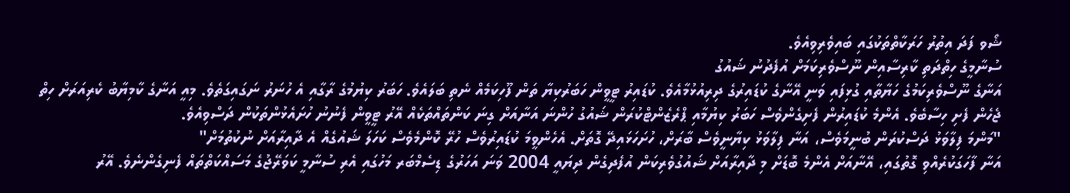ޝޯވ ފަދަ އިތުރު ހަރަކާތްތަކުގައި ބައިވެރިވިއެވެ.
ސުނާމީގެ ހިތްދަތި ކާރިސާއިން ނޫސްވެރިކަމަށް އުފެދުނު ޝައުގު
އަނާގެ ނޫސްވެރިކަމުގެ ހަޔާތާއި ގުޅިފައި ވަނީ އޭނާގެ ކުޑައިރުގެ ދިރިއުޅުމާއެވެ. ކުޑައިރު ޓީވީން ހަބަރުކިޔާ ތަން ފޫހިކަމެއް ނެތި ބަލައެވެ. ހަބަރު ކިޔުމުގެ ރާގާއި އެ ހުނަރު ނަގައިގަތެވެ. މިއީ އަނާގެ ކާމިޔާބު ކެރިއަރަށް ހިތް ޖެހެން ފެށި ހިސާބެވެ. އެންމެ ކުޑައިރުން ފެށިގެންވެސް ހަބަރު ކިޔުމާއި ޕްރެޒެންޓްކުރަން ޝައުގު ހުންނަ އަނާއަށް ގިނަ ކަންތައްތަކެއް އޭރު ޓީވީން ފެނުނު ހުށައެޅުންތަކުން ދަސްވިއެވެ.
"މަންމަ ފިލާވަޅު ދަސްކުރަން ބުނީމަވެސް، އަނާ ފިލާވަޅު ކިޔާނީވެސް ބާރަށް، ހުށަހަޅައިދޭ ގޮތަށް. އެހެންވީމަ ކުޑައިރުވެސް ހުރޭ ކޮންމެވެސް ކަހަލަ ޝައުގެއް އެ ދާއިރާއަށް ނުކުތުމަށް"
އަނާ ފާހަގަކުރެއްވި ގޮތުގައި، އޭނާއަށް އެންމެ ބޮޑަށް މި ދާއިރާއަށް ޝައުގުވެރިކަން އުފެދިގެން ދިޔައީ 2004 ވަނަ އަހަރުގެ ޑިސެމްބަރ މަހުގައި އެރި ސުނާމީ ކަވަރޭޖުގެ މަސައްކަތްތައް ފެނިގެންނެވެ. އޭރު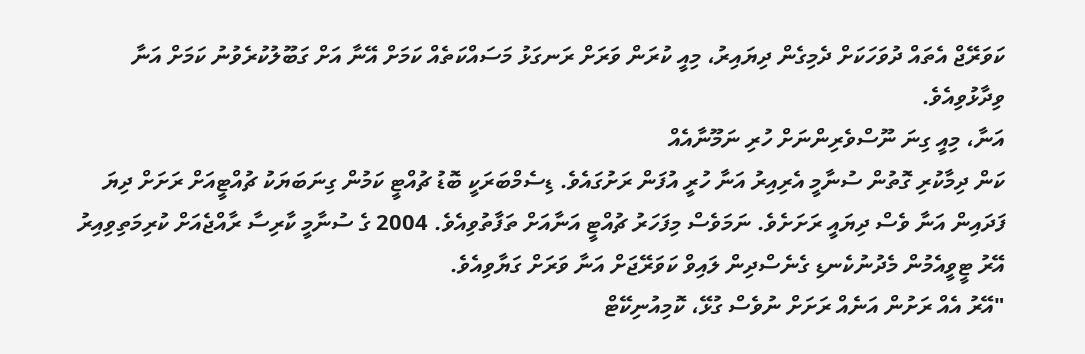ކަވަރޭޖް އެތައް ދުވަހަކަށް ދެމިގެން ދިޔައިރު، މިއީ ކުރަން ވަރަށް ރަނގަޅު މަސައްކަތެއް ކަމަށް އޭނާ އަށް ގަބޫލުކުރެވުނު ކަމަށް އަނާ ވިދާޅުވިއެވެ.
އަނާ، މިއީ ގިނަ ނޫސްވެރިންނަށް ހުރި ނަމޫނާއެއް
ކަން ދިމާކުރި ގޮތުން ސުނާމީ އެރިއިރު އަނާ ހުރީ އުފަން ރަށުގައެވެ. ޑިސެމްބަރަކީ ބޮޑު ޗުއްޓީ ކަމުން ގިނަބަޔަކު ޗުއްޓީއަށް ރަށަށް ދިޔަ ފަދައިން އަނާ ވެސް ދިޔައީ ރަށަށެވެ. ނަމަވެސް މިފަހަރު ޗުއްޓީ އަނާއަށް ތަފާތުވިއެވެ. 2004 ގެ ސުނާމީ ކާރިސާ ރާއްޖެއަށް ކުރިމަތިވިއިރު އޭރު ޓީވީއެމުން މެދުނުކެނޑި ގެނެސްދިން ލައިވް ކަވަރޭޖަށް އަނާ ވަރަށް ގަޔާވިއެވެ.
"އޭރު އެއް ރަށުން އަނެއް ރަށަށް ނުވެސް ގުޅޭ، ކޮމިއުނިކޭޓް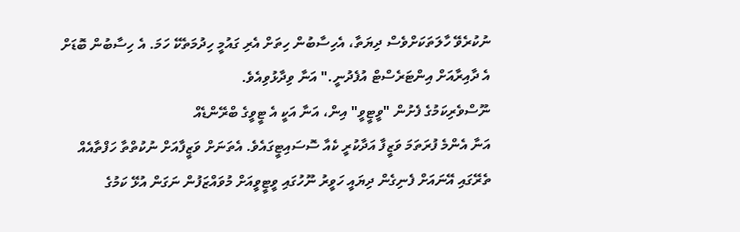ނުކުރެވޭ ހާލަތަކަށްވެސް ދިޔަތާ، އެހިސާބުން ހިތަށް އެރި ގައުމީ ހިދުމަތެކޭ ހަމަ. އެ ހިސާބުން ބޮޑަށް އެ ދާއިރާއަށް އިންޓަރެސްޓް އުފެދުނީ." އަނާ ވިދާޅުވިއެވެ.
ނޫސްވެރިކަމުގެ ފެށުން "ވީޓީވީ" އިން، އަނާ އަކީ އެ ޓީވީގެ ބްރޭންޑެއް
އަނާ އެންމެ ފުރަތަމަ ވަޒީފާ އަދާކުރީ ކެއާ ސޮސައިޓީގައެވެ. އެތަނަށް ވަޒީފާއަށް ނުކުތްތާ ހަފްތާއެއް ތެރޭގައި އޭނައަށް ފެނިގެން ދިޔައީ ހަވީރު ނޫހުގައި ވީޓީވީއަށް މުވައްޒަފުން ނަގަން އުޅޭ ކަމުގެ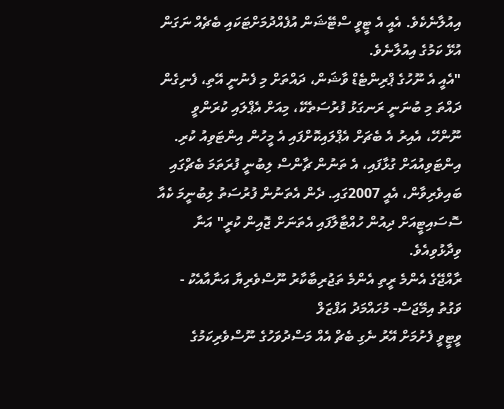އިއުލާނެކެވެ. އެއީ އެ ޓީވީ ސްޓޭޝަން އުފެއްދުމަށްޓަކައި ބެޗެއް ނަގަން އުޅޭ ކަމުގެ އިއުލާނެވެ.
"އެއީ އެ ނޫހުގެ ޕްރިންޓެޑް ވާޝަން، ދައްތަށް މި ފެނުނީ އޭތި، ފެނިގެން ދައްތަ މި ބުނަނީ ރަނގަޅު ފުރުސަތެކޭ، މިއަށް އެޕްލައި ކުރަންވީ ނޫންހޭ، އެއިރު އެ ބެޗަށް އެޕްލައިކޮށްފައި އެ މީހުން އިންޓަވިއު ކުރި. އިންޓަވިއުއަށް ގުޅާފައި، އެ ތަނުން ޗާންސް ލިބުނީ ފުރަތަމަ ބެޗްގައި ބައިވެރިވާން، އެއީ 2007ގައި. ދެން އެތަނުން ފުރުސަތު ލިބުނީމަ ކެއާ ސޮސައިޓީއަށް ދިއުން ހުއްޓާލާފައި އެތަނަށް ޖޮއިން ކުރީ" އަނާ ވިދާޅުވިއެވެ.
ރާއްޖޭގެ އެންމެ ރީތި އެންމެ ތަޖުރިބާކާރު ނޫސްވެރިޔާ އަނާއާއެކު - ވަގުތު އިމޭޖަސް- މުހައްމަދު އަފްޒަލް
ވީޓީވީ ފެށުމަށް އޭރު ނެގި ބެޗް އެއް މަސްދުވަހުގެ ނޫސްވެރިކަމުގެ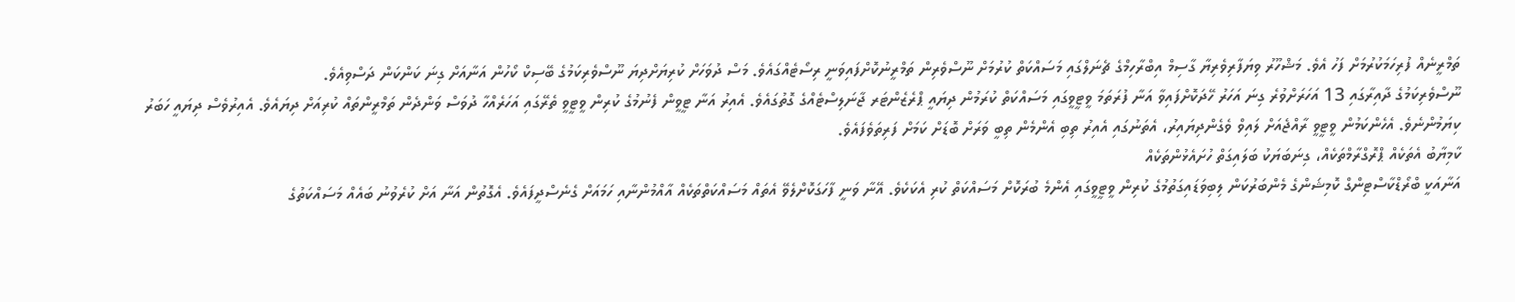ތަމްރީނެއް ފުރިހަމަކުރުމަށް ފަހު އެވެ. މަޝްހޫރު ވިޔަފާރިވެރިޔާ ގާސިމް އިބްރާހިމްގެ ޗެނަލްގައި މަސައްކަތް ކުރުމަށް ނޫސްވެރިން ތަމްރީނުކޮށްފައިވަނީ ރިސޯޓެއްގައެވެ. މަސް ދުވަހަށް ކުރިޔަށްދިޔަ ނޫސްވެރިކަމުގެ ބޭސިކް ކޯހުން އަނާއަށް ގިނަ ކަންކަން ދަސްވިއެވެ.
ނޫސްވެރިކަމުގެ ދާއިރާގައި 13 އަހަރަށްވުރެ ގިނަ އަހަރު ހޭދަކޮށްފައިވާ އަނާ ފުރަތަމަ ވީޓީވީގައި މަސައްކަތް ކުރަމުން ދިޔައީ ޕްރެޒެންޓަރ ޖާނަލިސްޓެއްގެ ގޮތުގައެވެ. އެއިރު އަނާ ޓީވީން ފެނުމުގެ ކުރިން ވީޓީވީ ތެރޭގައި އަހަރެއްހާ ދުވަސް ވަންދެން ތަމްރީންތައް ކުރިއަށް ދިޔައެވެ. އެއިރުވެސް ދިޔައީ ހަބަރު ކިޔަމުންނެވެ. އެހެންކަމުން ވީޓީވީ ރާއްޖެއަށް ލައިވް ވެގެންދިޔައިރު، އެތަނުގައި އެއިރު ތިބި އެންމެން ތިބީ ވަރަށް ބޮޑަށް ކަމަށް ފަރިތަވެފައެވެ.
ކާމިޔާބު އެތަކެއް ޕްރޮގްރާމްތަކެއް، ގިނަބަޔަކު ބަލައިގަތް ހުށައެޅުންތަކެއް
އަނާއަކީ ބްރޯޑްކާސްޓިންގް ކޮމިޝަންގެ މެންބަރުކަން ލިބިވަޑައިގަތުމުގެ ކުރިން ވީޓީވީގައި އެންމެ ބުރަކޮށް މަސައްކަތް ކުރި އެކަކެވެ. އޭނާ ވަނީ ފާހަގަކޮށްލެވޭ އެތައް މަސައްކަތްތަކެއް އާއްމުންނާއި ހަމައަށް ގެނެސްދީފައެވެ. އެގޮތުން އަނާ އަށް ކުރެވުނު ބައެއް މަސައްކަތުގެ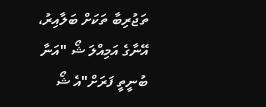ތަޖުރިބާ ތަކަށް ބަލާއިރު، އޭނާގެ އަމިއްލަ ޝޯ "އަނާ ބުނީތީ ފަރަށް"އެ ޝޯ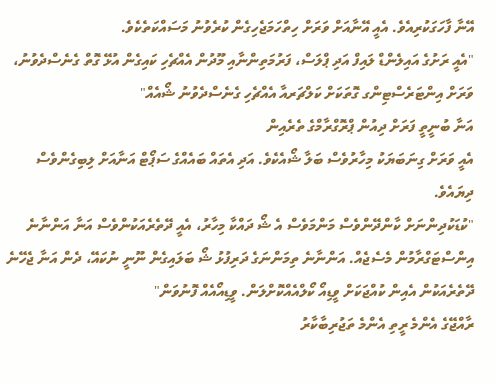އޭނާ ފާހަގަކުރިއެވެ. އެއީ އޭނާއަށް ވަރަށް ހިތްހަމަޖެހިގެން ކުރެވުނު މަސައްކަތެކެވެ.
"އެއީ ރަށުގެ އައިލެންޑް ލައިފް އަދި ޕްލަސް، ފަރުމަތިންނާއި މޫދުން އެއްޗެހި ކައިގެން އުޅޭ ގޮތް ގެނެސްދެވުނު، ވަރަށް އިންޓަރެސްޓިންގ ގޮތަކަށް ކަލްޗަރއާ އެއްޗެހި ގެނެސްދެވުނު ޝޯއެއް"
އަނާ ބުނީތީ ފަރަށް ދިއުން ޕްރޮގްރާމްގެ ތެރެއިން
އެއީ ވަރަށް ގިނަބަޔަކު މިހާރުވެސް ބަލާ ޝޯއެކެވެ. އަދި އެތައް ބައެއްގެ ސަޕޯޓް އަނާއަށް ލިބިގެންވެސް ދިޔައެވެ.
"ކުޑަކުދިންނަށް ކާންދޭންވެސް މަންމަވެސް އެ ޝޯ ދައްކާ މިހާރު، އެއީ ދޭތެރެއަކުންވެސް އަނާ އަންނާނެ އިންސްޓަގްރާމުން މެސެޖެއް. އަންނާނެ ތިމަންނަގެ ދަރިފުޅު ޝޯ ބަލައިގެން ނޫނީ ނުކައޭ، ދެން އަނާ ޖެހޭނެ ދޭތެރެއަކުން އެއިން ކުއްޖަކަށް ވީޑިއޯ ކޯލްއެއްކޮށްލަން. ވީޑިއޯއެއް ފޮނުވަން"
ރާއްޖޭގެ އެންމެ ރީތި އެންމެ ތަޖުރިބާކާރު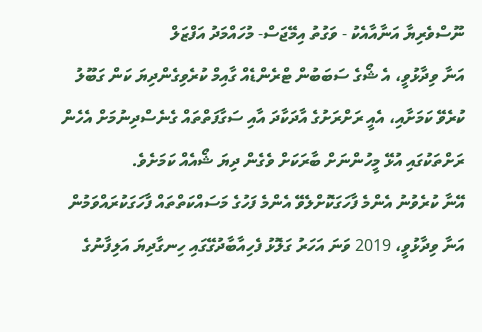ނޫސްވެރިޔާ އަނާއާއެކު - ވަގުތު އިމޭޖަސް- މުހައްމަދު އަފްޒަލް
އަނާ ވިދާޅުވީ، އެ ޝޯގެ ސަބަބުން ޓްރެންޑެއް ގާއިމް ކުރެވިގެންދިޔަ ކަން ގަބޫލު ކުރެވޭ ކަމަށާއި، އެއީ ރަށްރަށުގެ އާދަކާދަ އާއި ސަގާފަތްތައް ގެނެސްދިނުމަށް އެހެން ރަށްތަކުގައި އުޅޭ މީހުންނަށް ބާރަކަށް ވެގެން ދިޔަ ޝޯއެއް ކަމަށެވެ.
އޭނާ ކުރެވުނު އެންމެ ފާހަގަކޮށްލެވޭ އެންމެ ފަހުގެ މަސައްކަތްތައް ފާހަގަކުރައްވަމުން އަނާ ވިދާޅުވީ، 2019 ވަނަ އަހަރު ގަލޮޅު ފެހިއާބާދުގޭގައި ހިނގާދިޔަ އަލިފާނުގެ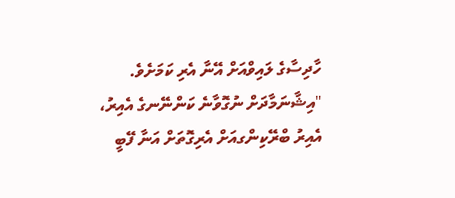ހާދިސާގެ ލައިވްއަށް އޭނާ އެރި ކަމަށެވެ.
"އިޝާނަމާދަށް ނުގޮވާނެ ކަންނޭނގެ އެއިރު، އެއިރު ބްރޭކިންގއަށް އެރިގޮތަށް އަނާ ފޭބީ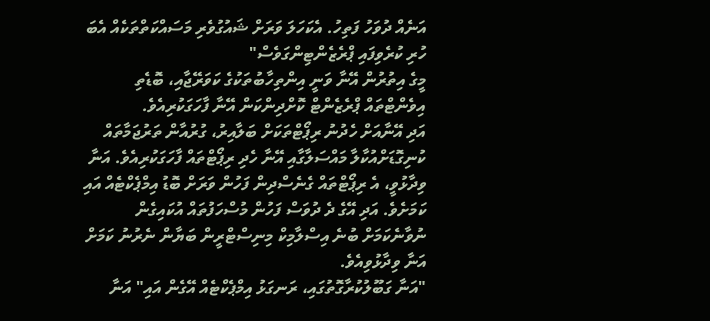އަނެއް ދުވަހު ފަތިހު. އެކަހަލަ ވަރަށް ޝައުގުވެރި މަސައްކަތްތަކެއް އެބަ ހުރި ކުރެވިފައި ޕްރެޒެންޓިންގަވެސް"
މީގެ އިތުރުން އޭނާ ވަނީ އިންތިހާބުތަކުގެ ކަވަރޭޖާއި، ބޮޑެތި އިވެންޓްތައް ޕްރެޒެންޓް ކޮށްދިންކަން އޭނާ ފާހަގަކުރިއެވެ.
އަދި އޭނާއަށް ހެދުނު ރިޕޯޓްތަކަށް ބަލާއިރު، ގުރުއާން ތަރުޖަމާތައް ކުނިގޮޑަށްއުކާލާ މައްސަލާގާއި އޭނާ ހެދި ރިޕޯޓްތައް ފާހަގަކުރިއެވެ. އަނާ ވިދާޅުވީ، އެ ރިޕޯޓްތައް ގެނެސްދިން ފަހުން ވަރަށް ބޮޑު އިމްޕެކްޓެއް އައި ކަމަށެވެ. އަދި އޭގެ ދެ ދުވަސް ފަހުން މުސްހަފުތައް އުކައިގެން ނުވާނެކަމަށް ބުނެ އިސްލާމިކް މިނިސްޓްރީން ބަޔާން ނެރުނު ކަމަށް އަނާ ވިދާޅުވިއެވެ.
"އަނާ ގަބޫލުކުރާގޮތުގައި، ރަނގަޅު އިމްޕެކްޓެއް އޭގެން އައި" އަނާ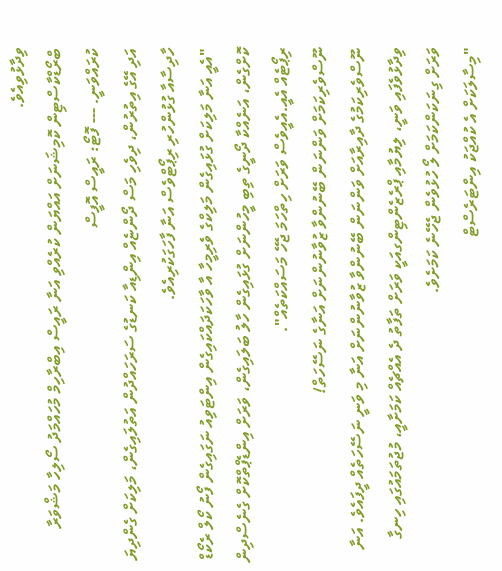ވިދާޅުވިއެވެ.
ބްރޯޑްކާސްޓިން ކޮމިޝަނަށް އައްޔަން ކުރެއްވި އަނާ ރައީސް އިބްރާހިމް މުހައްމަދު ސޯލިހާ މަޝްވަރާ ކުރައްވަނީ. --- ފޮޓޯ: ރައީސް އޮފީސް
އަދި އޭގެ އިތުރުން، ދިވެހި މަސް ދޯންޏެއް އިންޑިއާ ކަނޑުގެ ސަރަހައްދުން އަތުލައިގެން، މަލިކަށް ގެންދިޔަ ހާދިސާއާ ގުޅުންހުރި ރިޕޯޓްވެސް އަނާ ފާހަގަކުރިއެވެ.
"އެއީ އަނާ މަލިކަށް ގުޅައިގެން މަލިކްގެ ވެރިމީހާ އާ ވާހަކަދައްކައިގެން އިންޓަވިއު ނަގައިގެން ފޯނު ކޯލް ރެކޯޑް ކޮށްގެން، އަނެއްކާ ދޯނީގެ ތިބި މީހުންނަށް ގުޅައިގެން ހާލު ބަލައިގެން، ވަރަށް އިންޑެޕްތްކޮށް ގެނެސްދިން ރިޕޯޓެއް އެއީ.އެއީވެސް ވަރަށް ހިތްހަމަ ޖެހޭ މަސައްކަތެއް".
ނޫސްވެރިކަމަށް ވަންނަން ބޭނުންވާ ޒުވާނުންނަށް އަނާގެ ނަސޭހަތް!
ނޫސްވެރިކަމުގެ ދާއިރާއަށް ވަންނަން ބޭނުންވާ ޒުވާނުންނަށް އަނާ މި ވަނީ ނަސޭހަތެއް ދީފައެވެ. އަނާ ވިދާޅުވެފައި ވަނީ، ލިޔުމާއި ޕްރެޒެންޓިންގއަކީ ވަރަށް ތަފާތު ދެ އެއްޗެއް ކަމަށާއީ، މުޖުތަމައުގައި ހިނގާ ވަރަށް ގިނަކަންކަމަށް ލޯ ހުޅުވެން ޖެހޭނެ ކަމަށެވެ.
"މިސާލަކަށް އެ ކުއްޖަކު އިންޓަރެސްޓް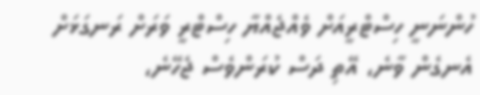ހުންނަނީ ހިސްޓްރީއަށް ވެއްޖެއްޔާ ހިސްޓްރީ ވަރަށް ރަނގަޅަށް އެނގެން ވާނެ، އޭތި ދަސް ކުރަންވެސް ޖެހޭނެ،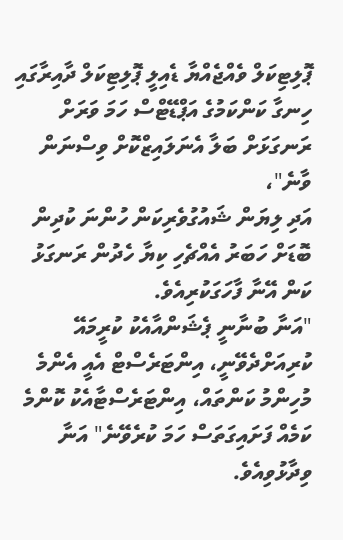ޕޮލިޓިކަލް ވެއްޖެއްޔާ ޑެއިލީ ޕޮލިޓިކަލް ދާއިރާގައި ހިނގާ ކަންކަމުގެ އަޕްޑޭޓްސް ހަމަ ވަރަށް ރަނގަޅަށް ބަލާ އެނަލައިޒްކޮށް ވިސްނަން ވާނެ"،
އަދި ލިޔަން ޝައުގުވެރިކަން ހުންނަ ކުދިން ބޮޑަށް ހަބަރު އެއްޗެހި ކިޔާ ހެދުން ރަނގަޅު ކަން އޭނާ ފާހަގަކުރިއެވެ.
"އަނާ ބުނާނީ ޕެޝަންއާއެކު ކުރީމައޭ ކުރިއަށްދެވޭނީ، އިންޓަރެސްޓް އެއީ އެންމެ މުހިންމު ކަންތައް، އިންޓަރެސްޓާއެކު ކޮންމެ ކަމެއް ފަށައިގަތަސް ހަމަ ކުރެވޭނެ" އަނާ ވިދާޅުވިއެވެ.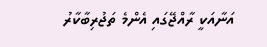އަނާއަކީ ރާއްޖޭގައި އެންމެ ތަޖުރިބާކާރު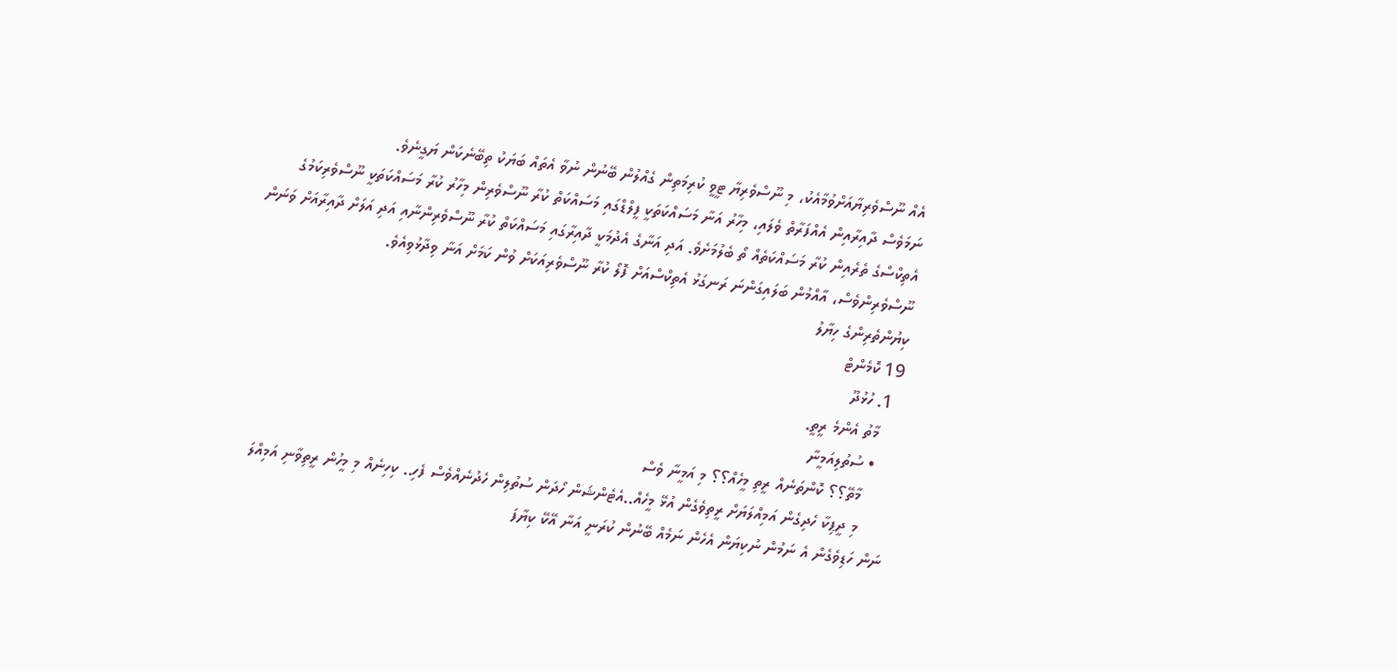އެއް ނޫސްވެރިޔާއަށްވުމާއެކު، މި ނޫސްވެރިޔާ ޓީވީ ކުރިމަތިން ގެއްލުން ބޭނުން ނުވާ އެތައް ބަޔަކު ތިބޭނެކަން ޔަގީނެވެ.
ނަމަވެސް ދާއިރާއިން އެއްފަރާތް ވެލައި، މިހާރު އަނާ މަސައްކަތަކީ ފީލްޑްގައި މަސައްކަތް ކުރާ ނޫސްވެރިން މިހާރު ކުރާ މަސައްކަތަކީ ނޫސްވެރިކަމުގެ އެތިކްސްގެ ތެރެއިން ކުރާ މަސައްކަތެއް ތޯ ބެލުމަށެވެ. އަދި އަނާގެ އެދުމަކީ ދާއިރާގައި މަސައްކަތް ކުރާ ނޫސްވެރިންނާއި އަދި އަލަށް ދާއިރާއަށް ވަނަން ނޫސްވެރިންވެސް، އާއްމުން ބަލައިގަންނަ ރަނގަޅު އެތިކްސްއަށް ފޮލޯ ކުރާ ނޫސްވެރިއަކަށް ވުން ކަމަށް އަނާ ވިދާޅުވިއެވެ.
ކިޔުންތެރިންގެ ހިޔާލު
19 ކޮމެންޓް
  1. ހުޅުދޫ
    މާތު އެންމެ ރީތީ.
    • ސުތުލިއަމީނާ
      މާތޭ؟؟ ކޮންތަނެއް ރީތި މީހެއް؟؟ މި އަމީނާ ވެސް
      މި ދީޕިކާ ހެދިގެން އަމިއްލަޔަށް ރީތިވެގެން އުޅޭ މީހެއް..އެޓެންޝަން ހޯދަން ސުތުލިން ހެދުނެއްވެސް ފެހި.. ކިހިނެއް މި މީހުން ރީތިވާނި އަމިއްލަ ނަން ހަޑިވެގެން އެ ނަމުން ނުކިޔަން އެހެން ނަމެއް ބޭނުން ކުރަނީ އަނާ އޭކޭ ކިޔާފަ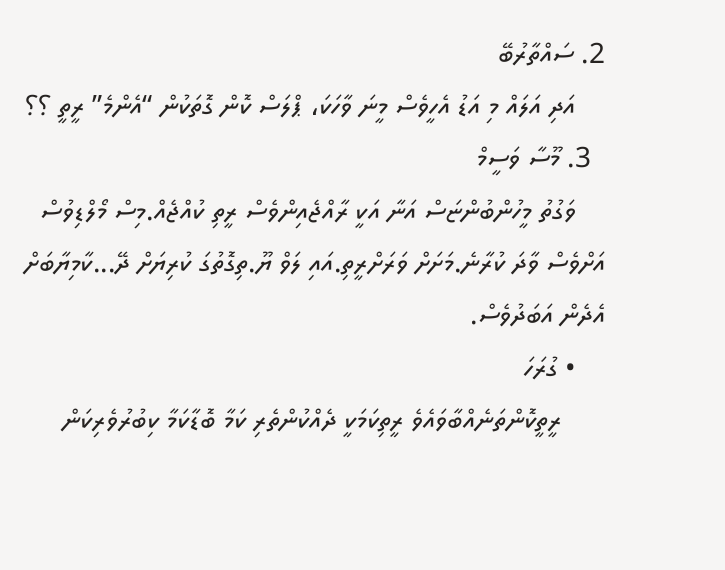2. ސައްތާރުބޭ
    އަދި އަލައް މި އަޑު އެހީވެސް މީނަ ވާހަކަ، ޕްލަސް ކޮން ގޮތަކުން “އެންމެ” ރީތީ ؟؟
  3. މޫސާ ވަސީމް
    ވަގުތު މީހުންބުންޏަސް އަނާ އަކީ ރާއްޖެއިންވެސް ރީތި ކުއްޖެއް.މިސް މޯލްޑިވުސް އަށްވެސް ވާދަ ކުރާނެ.މަށަށް ވަރަށްރީތި.އައި ލަވް ޔޫ.ތިގޮތުގަ ކުރިޔަށް ދޭ...ކާމިޔާބަށް އެދެން އަބަދުވެސް.
    • ގުރަހަ
      ރީތީކޮންތަނެއްބާވައެވެ ރީތިކަމަކީ ދެއްކުންތެރި ކަމާ ބޮޑާކަމާ ކިބުރުވެރިކަން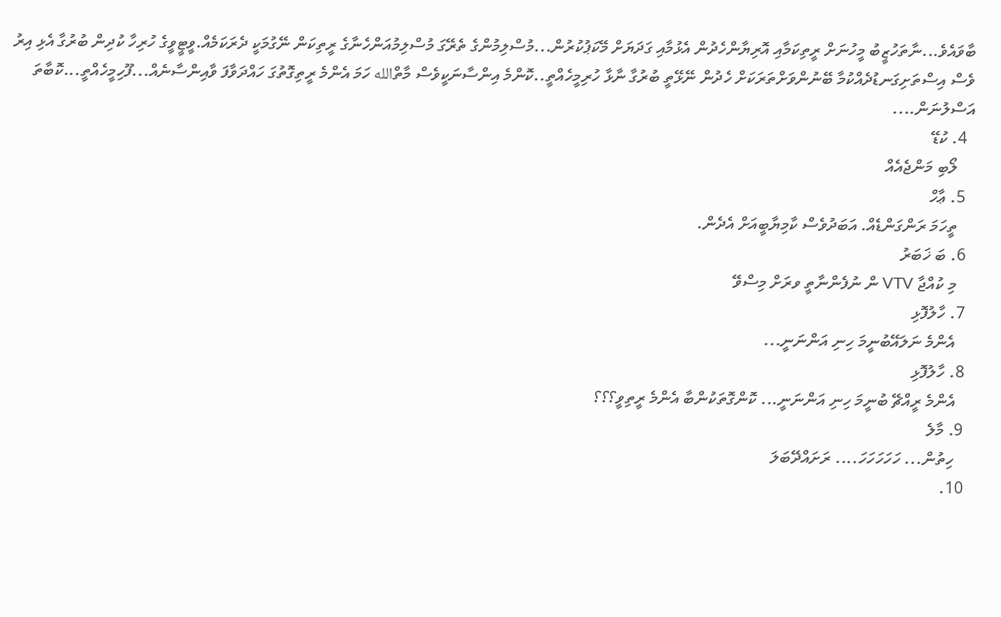ބާވައެވެ...ނާތަހުޒީބު މީހުނަށް ރީތިކަމާއި އޮރިޔާންހެދުން އެޅުމާއި ގަދަޔަށް މޭކަޕުކުރުން...މުސްލިމުންގެ ތެރޭގަ މުސްލިމުއަންހެނާގެ ރީތިކަން ނޭގުމަކީ ދެރަކަމެއް.ވީޓީވީގެ ހުރިހާ ކުދިން ބުރުގާ އެޅި އިރު ވެސް އިސްތަށިގަނޑުދެއްކުމާ ބޭނުންވަށްތަރަކަށް ހެދުން ނޭޅޭތީ ބުރުގާ ނާޅާ ހުރިމީހެއްތީ..ކޮންމެ އިންސާނަކީވެސް މާތްالله ހަމަ އެންމެ ރީތިގޮތުގަ ހައްދަވާފަ ވާއިންސާނެއް...ފޫހިމީހެއްތީ...ކޮބާތަ އަސްލުނަން....
  4. ކުޑޭ
    ލޯބި މަންޖެއެއް
  5. ޢާހް
    ތީހަމަ ރަންގަންޑެއް. އަބަދުވެސް ކާމިޔާބީއަށް އެދެން.
  6. ބަ ޚަބަރު
    މި ކުއްޖާ VTV ން ނުފެންނާތީ ވރަށް މިސްވޭ
  7. ހާލުފޮޅި
    އެންމެ ނަލައޭބުނީމަ ހިނި އަންނަނީ...
  8. ހާލުފޮޅި
    އެންމެ ރީއްޗޭ ބުނީމަ ހިނި އަންނަނީ... ކޮންގޮތަކުންބާ އެންމެ ރީތިވީ؟؟؟
  9. މާލެ
    ހިތުން... ހަހަހަހަހަ.... ރަށައްދޭބަލަ
  10.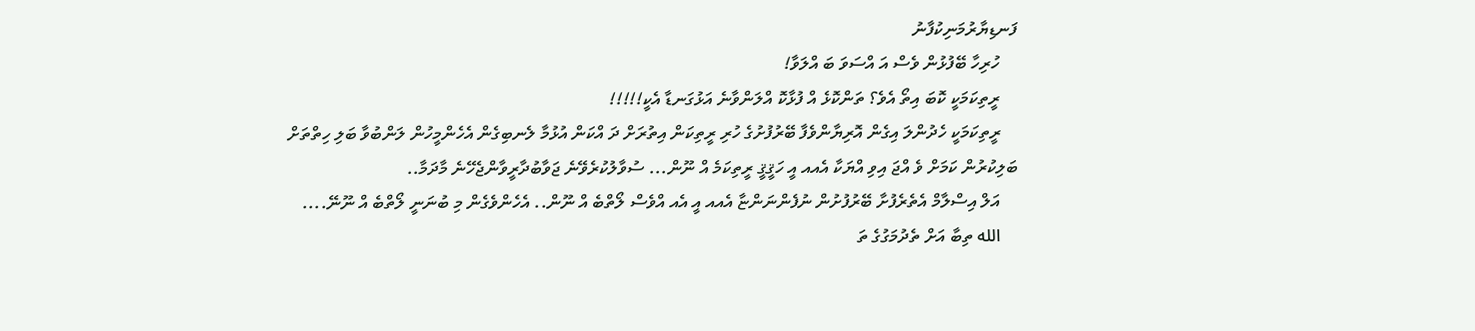ފަނޑިޔާރުމަނިކުފާނު
    ހުރިހާ ބޭފުޅުން ވެސް އަ އްސަވަ ބަ އްލަވާ!
    ރީތިކަމަކީ ކޮބަ އިތޯ އެވެ؟ ތަންކޮޅެ އް ފުޅާކޮ އްލަންވާނެ އަޅުގަނޑާ އެކީ!!!!!
    ރީތިކަމަކީ ހެދުންލަ އިގެން އޮރިޔާންވެފާ ބޭރުފުށުގެ ހުރި ރީތިކަން އިތުރަށް ދަ އްކަން އުޅުމާ ލެނބިގެން އެހެންމީހުން ލަންބުވާ ބަލި ހިތްތަށް ބަލިކުރުން ކަމަށް ވެ އްޖަ އިވި އްޔަކާ އެއއ އީ ހަޤީޤީ ރީތިކަމެ އް ނޫން... ސުވާލުކުރެވޭނެ ޖަވާބުދާރީވާންޖެހޭނެ މާދަމާ..
    އަލް އިސްލާމް އެތެރެފުށާ ބޭރުފުށުން ނުފެންނަންޏާ އެއއ އީ އެއ އްވެސް ލޯތްބެ އް ނޫން.. އެހެންވެގެން މި ބުނަނީ ލޯތްބެ އް ނޫނޭ....
    الله ތިބާ އަށް ތެދުމަގުގެ ތަ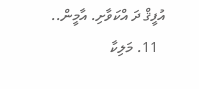އުފީޤް ދަ އްކަވާށި. އާމީން..
  11. މަލިކާ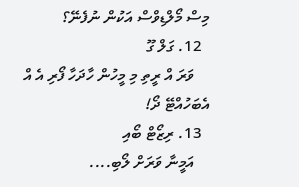މިސް މޯލްޑިވްސް އަކުން ނުފެނޭ؟
  12. ގަލް ގޫ
    ވަރަ އް ރީތި މި މީހުން ހާދަހާ ފޯރި އެ އް އެބަހުއްޓޭ ދޯ!
  13. ރިޒޯޓް ބޯއި
    އަމީނާ ވަރަށް ލޯބި....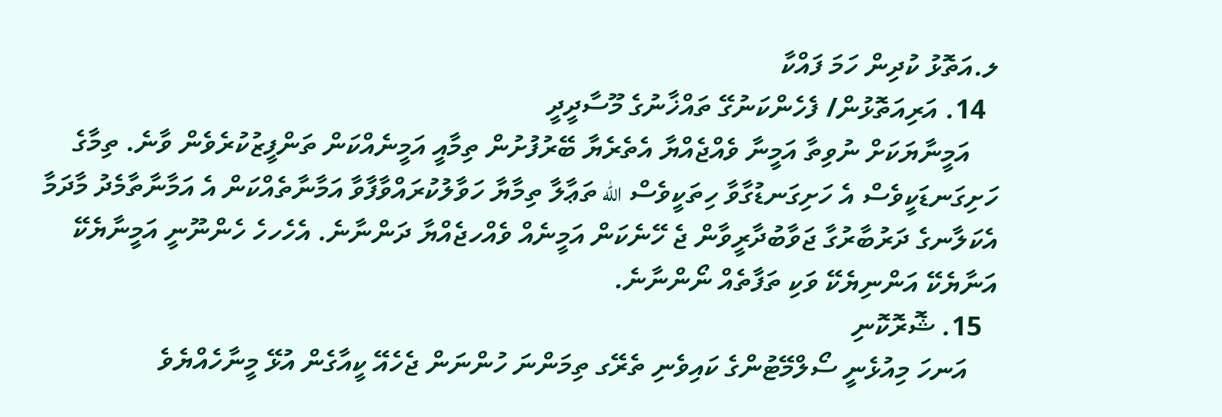ލ.އަތޮޅު ކުދިން ހަމަ ފައްކާ
  14. އަރިއަތޮޅުން/ ފެހެންކަނުގޭ ތައްޚާނުގެ މޫސާދީދީ
    އަމީނާޔަކަށް ނުވިތާ އަމީނާ ވެއްޖެއްޔާ އެތެރެޔާ ބޭރުފުށުން ތިމާއީ އަމީނެއްކަން ތަންފީޒުކުރެވެން ވާނެ. ތިމާގެ ހަށިގަނޑަކީވެސް އެ ހަށިގަނޑުގާވާ ހިތަކީވެސް الله ތަޢާލާ ތިމާޔާ ހަވާލުކުރައްވާފާވާ އަމާނާތެއްކަން އެ އަމާނާތާމެދު މާދަމާ އެކަލާނގެ ދަރުބާރުގާ ޖަވާބުދާރީވާން ޖެ ހޭނެކަން އަމީނެއް ވެއްހޖެއްޔާ ދަންނާނެ. އެހެހހެ ހެންނޫނީ އަމީނާޔެކޭ އަނާޔެކޭ އަންނިޔެކޭ ވަކި ތަފާތެއް ނޯންނާނެ.
  15. ޝޮރޮކޮނި
    އަނހަ މިއުޅެނީ ސޯލްމޭޓުންގެ ކައިވެނި ތެރޭގ ތިމަންނަ ހުންނަން ޖެހެއޭ ކީއާގެން އުޅޭ މީނާހެއްޔެވެ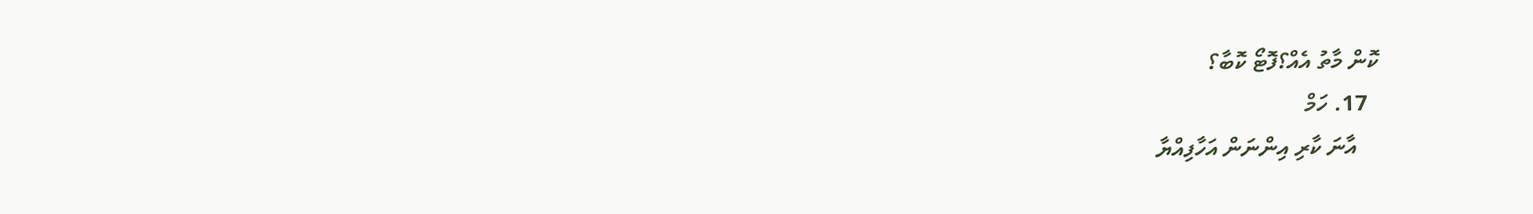ކޮން މާތު އެއް؟ފޮޓޯ ކޮބާ؟
  17. ހަމް
    އާނަ ކާރި އިންނަން އަހާފިއްޔާ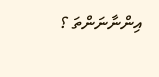އިންނާނަންތަ ؟